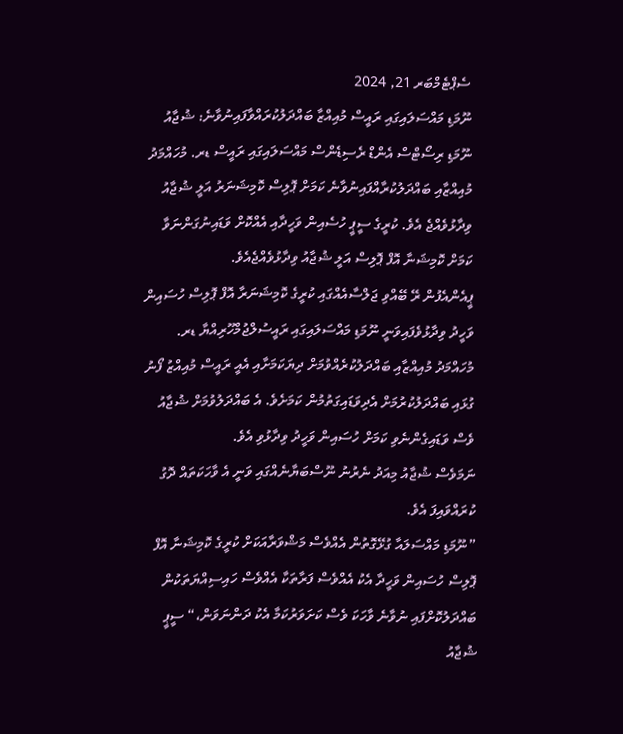ސެޕްޓެމްބަރ 21, 2024
ނޫމަޑި މައްސަލައިގައި ރައީސް މުއިއްޒާ ބައްދަލުކުރައްވާފައިނުވާނެ: ޝުޖާއު
ނޫމަޑި ރިސޯޓްސް އެންޑް ރެސިޑެންސް މައްސަލައިގައި ރައީސް ޑރ. މުހައްމަދު މުއިއްޒާއި ބައްދަލުކުރާއްފައިނުވާނެ ކަމަށް ޕޮލިސް ކޮމިޝަނަރު އަލީ ޝުޖާއު ވިދާޅުވެއްޖެ އެވެ. ކުރީގެ ސީޕީ ހުސެއިން ވަހީދާއި އެއްކޮށް ވަޑައިނުގަންނަވާ ކަމަށް ކޮމިޝަނާ އޮފް ޕޮލިސް އަލީ ޝުޖާއު ވިދާޅުވެއްޖެއެވެ.
ޕީއެންއެފުން ރޭ ބޭއްވި ޖަލްސާއެއްގައި ކުރީގެ ކޮމިޝަނަރާ އޮފް ޕޮލިސް ހުސައިން ވަހީދު ވިދާޅުވެފައިވަނީ ނޫމަޑި މައްސަލައިގައި ރައީސުލްޖުމްހޫރިއްޔާ ޑރ. މުހައްމަދު މުއިއްޒާއި ބައްދަލުކުރެއްވުމަށް ދިޔަކަމަށާއި އެއީ ރައީސް މުއިއްޒު ފޯނު ގުޅައި ބައްދަލުކުރުމަށް އެދިވަޑައިގަތުމުން ކަމަށެވެ. އެ ބައްދަލުވުމަށް ޝުޖާއު ވެސް ވަޑައިގެންނެވި ކަމަށް ހުސައިން ވަހީދު ވިދާޅުވި އެވެ.
ނަމަވެސް ޝުޖާއު މިއަދު ނެރުނު ނޫސްބަޔާނެއްގައި ވަނީ އެ ވާހަކަތައް ދޮގު ކުރައްވައިފަ އެވެ.
”ނޫމަޑި މައްސަލައާ ގުޅޭގޮތުން އެއްވެސް މަޝްވަރާއަކަށް ކުރީގެ ކޮމިޝަނާ އޮފް ޕޮލިސް ހުސައިން ވަހީދާ އެކު އެއްވެސް ފަރާތަކާ އެއްވެސް ހައިސިއްޔަތަކުން ބައްދަލުކޮށްފައި ނުވާނެ ވާހަކަ ވެސް ކަށަވަރުކަމާ އެކު ދަންނަވަން،“ ސީޕީ ޝުޖާއު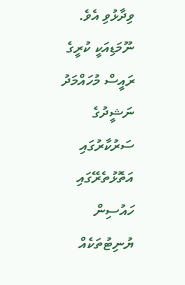ވިދާޅުވި އެވެ.
ނޫމަޑިއަކީ ކުރީގެ ރައީސް މުހައްމަދު ނަޝީދުގެ ސަރުކާރުގައި އަތޮޅުތެރޭގައި ހައުސިން ޔުނިޓުތަކެއް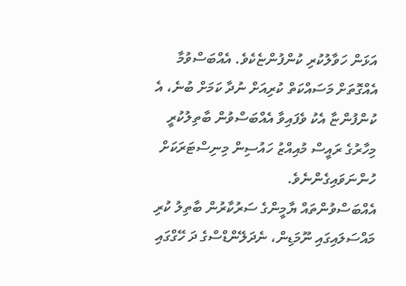އަޅަން ހަވާލުކުރި ކުންފުންޏެކެވެ. އެއްބަސްވުމާ އެއްގޮތަށް މަސައްކަތް ކުރިއަށް ނުދާ ކަމަށް ބުނެ، އެ ކުންފުންޏާ އެކު ވެފައިވާ އެއްބަސްވުން ބާތިލުކުރީ މިހާރުގެ ރައީސް މުއިއްޒު ހައުސިން މިނިސްޓަރަކަށް ހުންނަވައިގެންނެވެ.
އެއްބަސްވުންތައް ޔާމީންގެ ސަރުކާރުން ބާތިލު ކުރި މައްސަލައިގައި ނޫމަޑިން، ނެދަލޭންޑްސްގެ ދަ ހޭގްގައި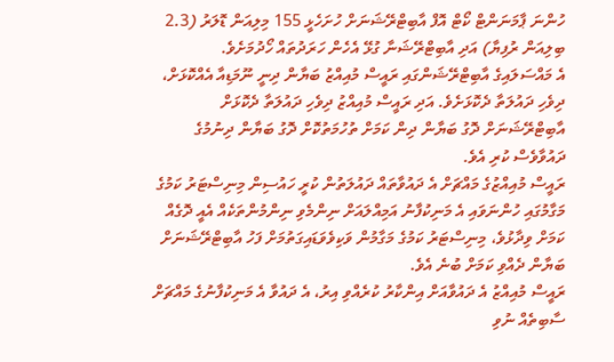ހުންނަ ޕާމަނަންޓް ކޯޓް އޮފް އާބިޓްރޭޝަނަށް ހުށަހެޅީ 155 މިލިއަން ޑޮލަރު (2.3 ބިލިއަން ރުފިޔާ) އަދި އާބިޓްރޭޝަނާ ގުޅޭ އެހެން ހަރަދުތައް ހޯދުމަށެވެ.
އެ މައްސަލައިގެ އާބިޓްރޭޝަންގައި ރައީސް މުއިއްޒު ބަޔާން ދިނީ ނޫމަޑިއާ އެއްކޮޅަށް، ދިވެހި ދައުލަތާ ދެކޮޅަށެވެ. އަދި ރައީސް މުއިއްޒު ދިވެހި ދައުލަތާ ދެކޮޅަށް އާބިޓްރޭޝަނަށް ދޮގު ބަޔާން ދިން ކަމަށް ތުހުމަތުކޮށް ދޮގު ބަޔާން ދިނުމުގެ ދައުވާވެސް ކުރި އެވެ.
ރައީސް މުއިއްޒުގެ މައްޗަށް އެ ދައުވާތައް ދައުލަތުން ކުރީ ހައުސިން މިނިސްޓަރު ކަމުގެ މަގާމުގައި ހުންނަވައި އެ މަނިކުފާނު އަމިއްލައަށް ނިންމެވި ނިންމުންތަކެއް އެއީ ދޮގެއް ކަމަށް ވިދާޅުވެ، މިނިސްޓަރު ކަމުގެ މަގާމުން ވަކިވެވަޑައިގަތުމަށް ފަހު އާބިޓްރޭޝަނަށް ބަޔާން ދެއްވި ކަމަށް ބުނެ އެވެ.
ރައީސް މުއިއްޒު އެ ދައުވާއަށް އިންކާރު ކުރެއްވި އިރު، އެ ދައުވާ އެ މަނިކުފާނުގެ މައްޗަށް ސާބިތެއް ނުވި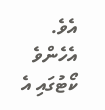އެވެ.
އެހެންވެ ކޯޓުގައި އެ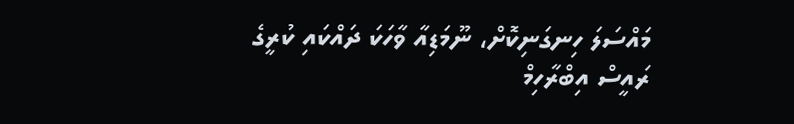މައްސަލަ ހިނގަނިކޮށް، ނޫމަޑިއާ ވާހަކަ ދައްކައި ކުރީގެ ރައީސް އިބްރާހިމް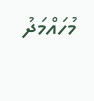މުހައްމަދު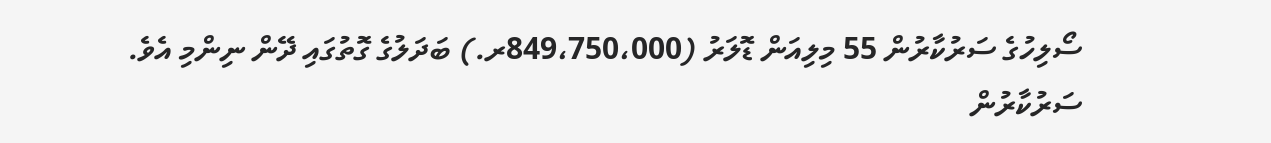ސޯލިހުގެ ސަރުކާރުން 55 މިލިއަން ޑޮލަރު (849،750،000ރ.) ބަދަލުގެ ގޮތުގައި ދޭން ނިންމި އެވެ.
ސަރުކާރުން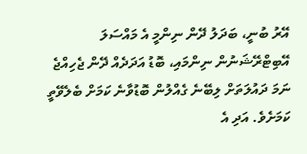އޭރު ބުނީ، ބަދަލު ދޭން ނިންމީ އެ މައްސަލަ އޭބިޓްރޭޝަނުން ނިންމައި، ބޮޑު އަދަދެއް ދޭން ޖެހިއްޖެ ނަމަ ދައުލަތަށް ލިބޭނެ ގެއްލުން ބޮޑުވާނެ ކަމަށް ބެލެވޭތީ ކަމަށެވެ. އަދި އެ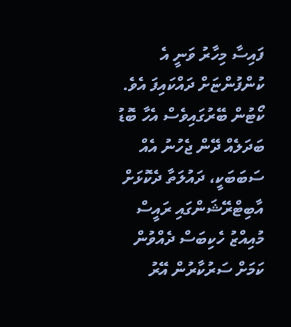ފައިސާ މިހާރު ވަނީ އެ ކުންފުންޏަށް ދައްކައިފަ އެވެ.
ކޯޓުން ބޭރުގައިވެސް އެހާ ބޮޑު ބަދަލެއް ދޭން ޖެހުނު އެއް ސަބަބަކީ، ދައުލަތާ ދެކޮޅަށް އާބިޓްރޭޝަންގައި ރައީސް މުއިއްޒު ހެކިބަސް ދެއްވުން ކަމަށް ސަރުކާރުން އޭރު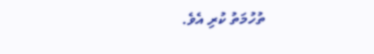ތުހުމަތު ކުރި އެވެ.